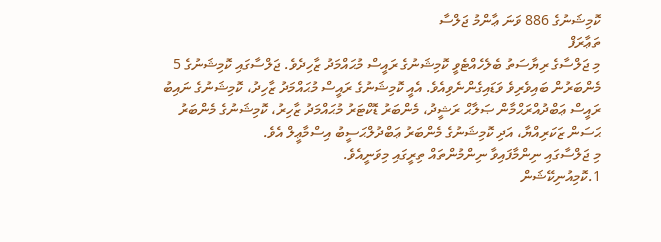ކޮމިޝަނުގެ 886 ވަނަ ޢާންމު ޖަލްސާ
ތަޢާރަފް
މި ޖަލްސާގެ ރިޔާސަތު ބެލެހެއްޓެވީ ކޮމިޝަނުގެ ރައީސް މުޙައްމަދު ޒާހިދެވެ. ޖަލްސާގައި ކޮމިޝަނުގެ 5 މެންބަރުން ބައިވެރިވެ ވަޑައިގެންނެވިއެވެ. އެއީ ކޮމިޝަނުގެ ރައީސް މުޙައްމަދު ޒާހިދު، ކޮމިޝަނުގެ ނައިބު ރައީސް ޢަބްދުއްރަޙްމާން ޞަލާޙް ރަޝީދު، މެންބަރު ޑޮކްޓަރު މުޙައްމަދު ޒާހިރު، ކޮމިޝަނުގެ މެންބަރު ޙަސަން ޒަކަރިއްޔާ، އަދި ކޮމިޝަނުގެ މެންބަރު ޢަބްދުލްޙަސީބު އިސްމާޢީލް އެވެ.
މި ޖަލްސާގައި ނިންމާފައިވާ ނިންމުންތައް ތިރީގައި މިވަނީއެވެ.
1.ކޮމިއުނިކޭޝަން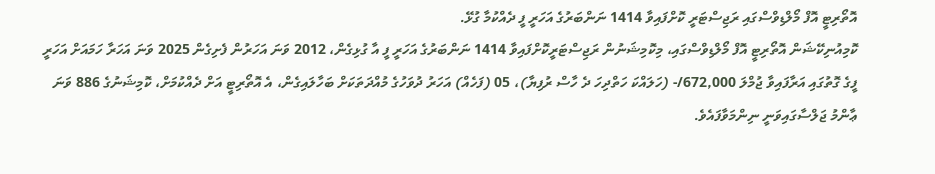އޮތޯރިޓީ އޮފް މޯލްޑިވްސްގައި ރަޖިސްޓަރީ ކޮށްފައިވާ 1414 ނަންބަރުގެ އަހަރީ ފީ ދެއްކުމާ ގުޅޭ.
ކޮމިއުނިކޭޝަން އޮތޯރިޓީ އޮފް މޯލްޑިވްސްގައި، މިކޮމިޝަނުން ރަޖިސްޓަރީކޮށްފައިވާ 1414 ނަންބަރުގެ އަހަރީ ފީ އާ ގުޅިގެން، 2012 ވަނަ އަހަރުން ފެށިގެން 2025 ވަނަ އަހަރާ ހަމައަށް އަހަރީ ފީގެ ގޮތުގައި އަރާފައިވާ ޖުމްލަ 672,000/- (ހަލައްކަ ހަތްދިހަ ދެ ހާސް ރުފިޔާ)، 05 (ފަހެއް) އަހަރު ދުވަހުގެ މުއްދަތަކަށް ބަހާލައިގެން، އެ އޮތޯރިޓީ އަށް ދެއްކުމަށް، ކޮމިޝަނުގެ 886 ވަނަ ޢާންމު ޖަލްސާގައިވަނީ ނިންމަވާފައެވެ.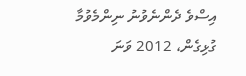އިސްވެ ދެންނެވުނު ނިންމެވުމާ ގުޅިގެން، 2012 ވަނަ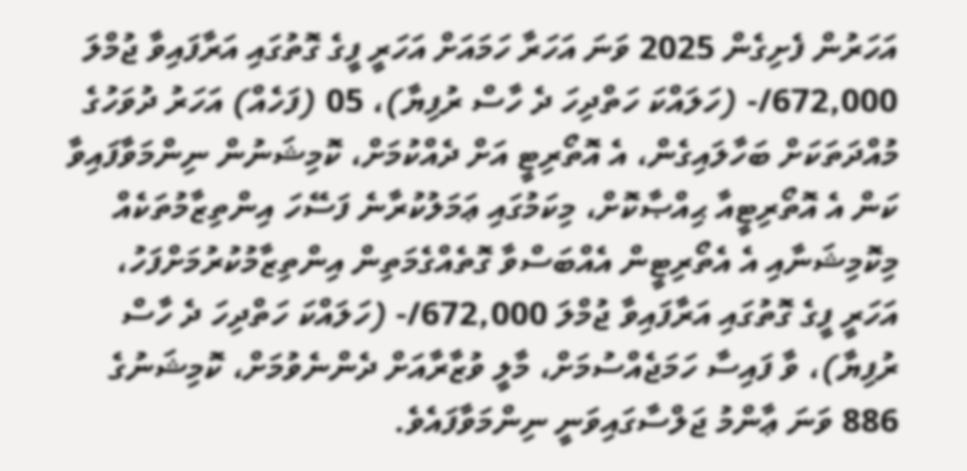އަހަރުން ފެށިގެން 2025 ވަނަ އަހަރާ ހަމައަށް އަހަރީ ފީގެ ގޮތުގައި އަރާފައިވާ ޖުމްލަ 672,000/- (ހަލައްކަ ހަތްދިހަ ދެ ހާސް ރުފިޔާ)، 05 (ފަހެއް) އަހަރު ދުވަހުގެ މުއްދަތަކަށް ބަހާލައިގެން، އެ އޮތޯރިޓީ އަށް ދެއްކުމަށް، ކޮމިޝަނުން ނިންމަވާފައިވާ ކަން އެ އޮތޯރިޓީއާ ޙިއްޞާކޮށް، މިކަމުގައި ޢަމަލުކުރާނެ ފަސޭހަ އިންތިޒާމުތަކެއް މިކޮމިޝަނާއި އެ އެތޯރިޓީން އެއްބަސްވާ ގޮތެއްގެމަތިން އިންތިޒާމުކުރުމަށްފަހު، އަހަރީ ފީގެ ގޮތުގައި އަރާފައިވާ ޖުމްލަ 672,000/- (ހަލައްކަ ހަތްދިހަ ދެ ހާސް ރުފިޔާ)، ވާ ފައިސާ ހަމަޖެއްސުމަށް، މާލީ ވުޒާރާއަށް ދެންނެވުމަށް، ކޮމިޝަނުގެ 886 ވަނަ ޢާންމު ޖަލްސާގައިވަނީ ނިންމަވާފައެވެ.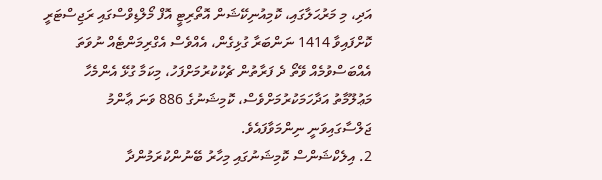އަދި، މި މަރުޙަލާގައި، ކޮމިއުނިކޭޝަން އޮތޯރިޓީ އޮފް މޯލްޑިވްސްގައި ރަޖިސްޓަރީ ކޮށްފައިވާ 1414 ނަންބަރާ ގުޅިގެން، އެއްވެސް އެގްރިމަންޓެއް ނުވަތަ އެއްބަސްވުމެއް ވޭތޯ ދެ ފަރާތުން ޗެކުކުރުމަށްފަހު، މިކަމާ ގުޅޭ އެންމެހާ މަޢުލޫމާތު އަދާހަމަކުރުމަށްވެސް، ކޮމިޝަނުގެ 886 ވަނަ ޢާންމު ޖަލްސާގައިވަނީ ނިންމަވާފައެވެ.
2. އިލެކްޝަންސް ކޮމިޝަނުގައި މިހާރު ބޭނުންކުރަމުންދާ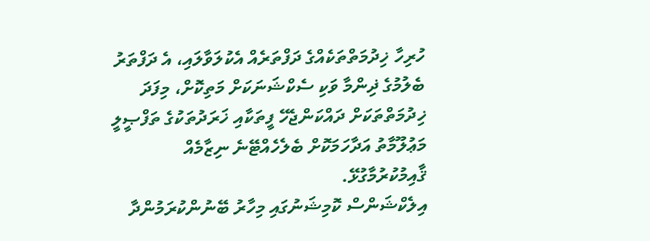ހުރިހާ ޚިދުމަތްތަކެއްގެ ދަފްތަރެއް އެކުލަވާލައި، އެ ދަފްތަރު ބެލުމުގެ ޛިންމާ ވަކި ސެކްޝަނަކަށް މަތިކޮށް، މިފަދަ ޚިދުމަތްތަކަށް ދައްކަންޖެހޭ ފީތަކާއި ޚަރަދުތަކުގެ ތަފްޞީލީ މަޢުލޫމާތު އަދާހަމަކޮށް ބެލެހެއްޓޭނެ ނިޒާމެއް ޤާއިމުކުރުމާގުޅޭ.
އިލެކްޝަންސް ކޮމިޝަނުގައި މިހާރު ބޭނުންކުރަމުންދާ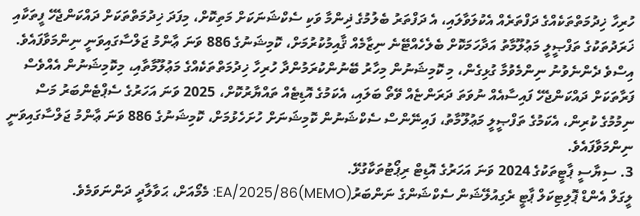ހުރިހާ ޚިދުމަތްތަކެއްގެ ދަފްތަރެއް އެކުލަވާލައި، އެ ދަފްތަރު ބެލުމުގެ ޛިންމާ ވަކި ސެކްޝަނަކަށް މަތިކޮށް، މިފަދަ ޚިދުމަތްތަކަށް ދައްކަންޖެހޭ ފީތަކާއި ޚަރަދުތަކުގެ ތަފްޞީލީ މަޢުލޫމާތު އަދާހަމަކޮށް ބެލެހެއްޓޭނެ ނިޒާމެއް ޤާއިމުކުރުމަށް، ކޮމިޝަނުގެ 886 ވަނަ ޢާންމު ޖަލްސާގައިވަނީ ނިންމަވާފައެވެ.
އިސްވެ ދެންނެވުނު ނިންމެވުމާ ގުޅިގެން، މި ކޮމިޝަނުން މިހާރު ބޭނުންކުރަމުންދާ ހުރިހާ ޚިދުމަތްތަކެއްގެ މަޢުލޫމާތާއި، މިކޮމިޝަނުން އެއްވެސް ފަރާތަކަށް ދައްކަންޖެހޭ ފައިސާއެއް ނުވަތަ ދަރަންޏެއް ވޭތޯ ބަލައި، އެކަމުގެ އޮޑިޓެއް ތައްޔާރުކޮށް، 2025 ވަނަ އަހަރުގެ ސެޕްޓެންބަރު މަސް ނިމުމުގެ ކުރިން، އެކަމުގެ ތަފްޞީލީ މަޢުލޫމާތު، ފައިނޭންސް ސެކްޝަނުން ކޮމިޝަނަށް ހުށަހެޅުމަށް، ކޮމިޝަނުގެ 886 ވަނަ ޢާންމު ޖަލްސާގައިވަނީ ނިންމަވާފައެވެ.
3. ސިޔާސީ ޕާޓީތަކުގެ 2024 ވަނަ އަހަރުގެ އޮޑިޓް ރިޕޯޓުތަކާގުޅޭ.
ލީގަލް އެންޑް ޕޮލިޓިކަލް ޕާޓީ ރެގިއުލޭޝަން ސެކްޝަންގެ ނަންބަރު(MEMO)EA/2025/86: މެމޯއަށް، ޙަވާލާދީ ދަންނަވަމެވެ.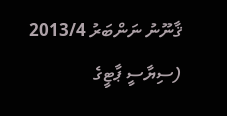ޤާނޫނު ނަންބަރު 2013/4 (ސިޔާސީ ޕާޓީގެ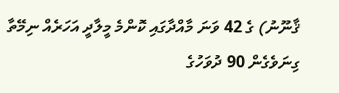ޤާނޫނު) ގެ 42 ވަނަ މާއްދާގައި ކޮންމެ މީލާދީ އަހަރެއް ނިމޭތާ ގިނަވެގެން 90 ދުވަހުގެ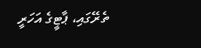ތެރޭގައި، ޕާޓީގެ އަހަރީ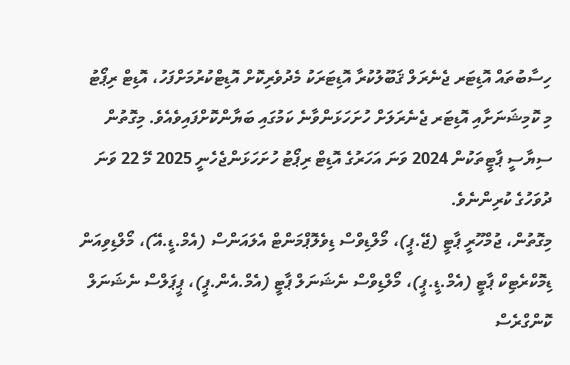ހިސާބުތައް އޮޑިޓަރ ޖެނެރަލް ޤަބޫލުކުރާ އޮޑިޓަރަކު މެދުވެރިކޮށް އޮޑިޓްކުރުމަށްފަހު، އޮޑިޓް ރިޕޯޓު މި ކޮމިޝަނަށާއި އޮޑިޓަރ ޖެނެރަލަށް ހުށަހަޅަންވާނެ ކަމުގައި ބަޔާންކޮށްފައިވެއެވެ. މިގޮތުން ސިޔާސީ ޕާޓީތަކުން 2024 ވަނަ އަހަރުގެ އޮޑިޓް ރިޕޯޓު ހުށަހަޅަންޖެހެނީ 2025 މޭ 22 ވަނަ ދުވަހުގެ ކުރިންނެވެ.
މިގޮތުން، ޖުމްހޫރީ ޕާޓީ (ޖޭ.ޕީ)، މޯލްޑިވްސް ޑިވެލޮޕްމަންޓް އެލައަންސް (އެމް.ޑީ.އޭ)، މޯލްޑިވިއަން ޑިމޮކްރެޓިކް ޕާޓީ (އެމް.ޑީ.ޕީ)، މޯލްޑިވްސް ނެޝަނަލް ޕާޓީ (އެމް.އެން.ޕީ)، ޕީޕަލްސް ނެޝަނަލް ކޮންގްރެސް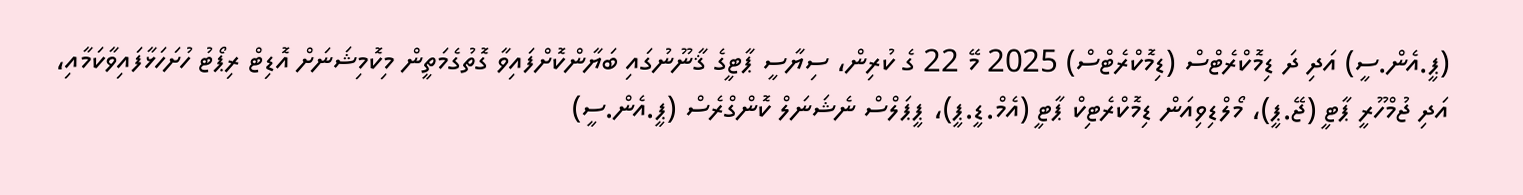(ޕީ.އެން.ސީ) އަދި ދަ ޑިމޮކްރެޓްސް (ޑިމޮކްރެޓްސް) 2025 މޭ 22 ގެ ކުރިން، ސިޔާސީ ޕާޓީގެ ޤާނޫނުގައި ބަޔާންކޮށްފައިވާ ގޮތުގެމަތީން މިކޮމިޝަނަށް އޮޑިޓް ރިޕޯޓު ހުށަހަޅާފައިވާކަމާއި، އަދި ޖުމްހޫރީ ޕާޓީ (ޖޭ.ޕީ)، މޯލްޑިވިއަން ޑިމޮކްރެޓިކް ޕާޓީ (އެމް.ޑީ.ޕީ)، ޕީޕަލްސް ނެޝަނަލް ކޮންގްރެސް (ޕީ.އެން.ސީ)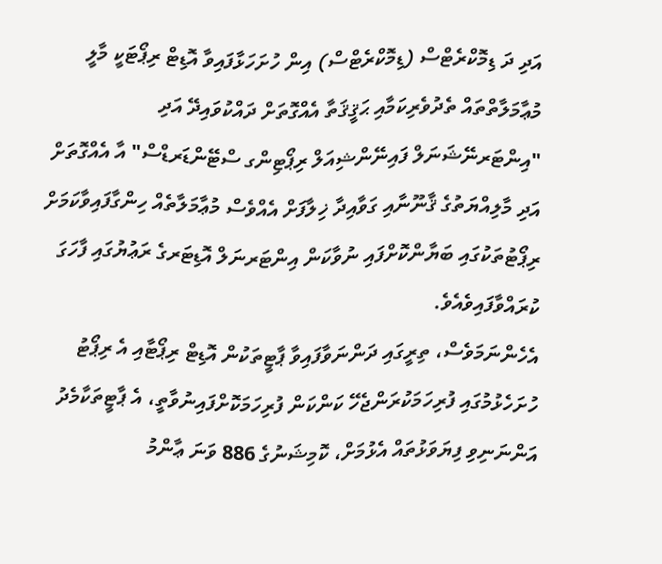އަދި ދަ ޑިމޮކްރެޓްސް (ޑިމޮކްރެޓްސް) އިން ހުށަހަޅާފައިވާ އޮޑިޓް ރިޕޯޓަކީ މާލީ މުޢާމަލާތްތައް ތެދުވެރިކަމާއި ޙަޤީޤަތާ އެއްގޮތަށް ދައްކުވައިދޭ އަދި "އިންޓަރނޭޝަނަލް ފައިނޭންޝިއަލް ރިޕޯޓިންގ ސްޓޭންޑަރޑްސް" އާ އެއްގޮތަށް އަދި މާލިއްޔަތުގެ ޤާނޫނާއި ގަވާއިދާ ޚިލާފަށް އެއްވެސް މުޢާމަލާތެއް ހިންގާފައިވާކަމަށް ރިޕޯޓުތަކުގައި ބަޔާންކޮށްފައި ނުވާކަން އިންޓަރނަލް އޮޑިޓަރގެ ރަޢުޔުގައި ފާހަގަ ކުރައްވާފައިވެއެވެ.
އެހެންނަމަވެސް، ތިރީގައި ދަންނަވާފައިވާ ޕާޓީތަކުން އޮޑިޓް ރިޕޯޓާއި އެ ރިޕޯޓު ހުށަހެޅުމުގައި ފުރިހަމަކުރަންޖެހޭ ކަންކަން ފުރިހަމަކޮށްފައިނުވާތީ، އެ ޕާޓީތަކާމެދު އަންނަނިވި ފިޔަވަޅުތައް އެޅުމަށް، ކޮމިޝަނުގެ 886 ވަނަ ޢާންމު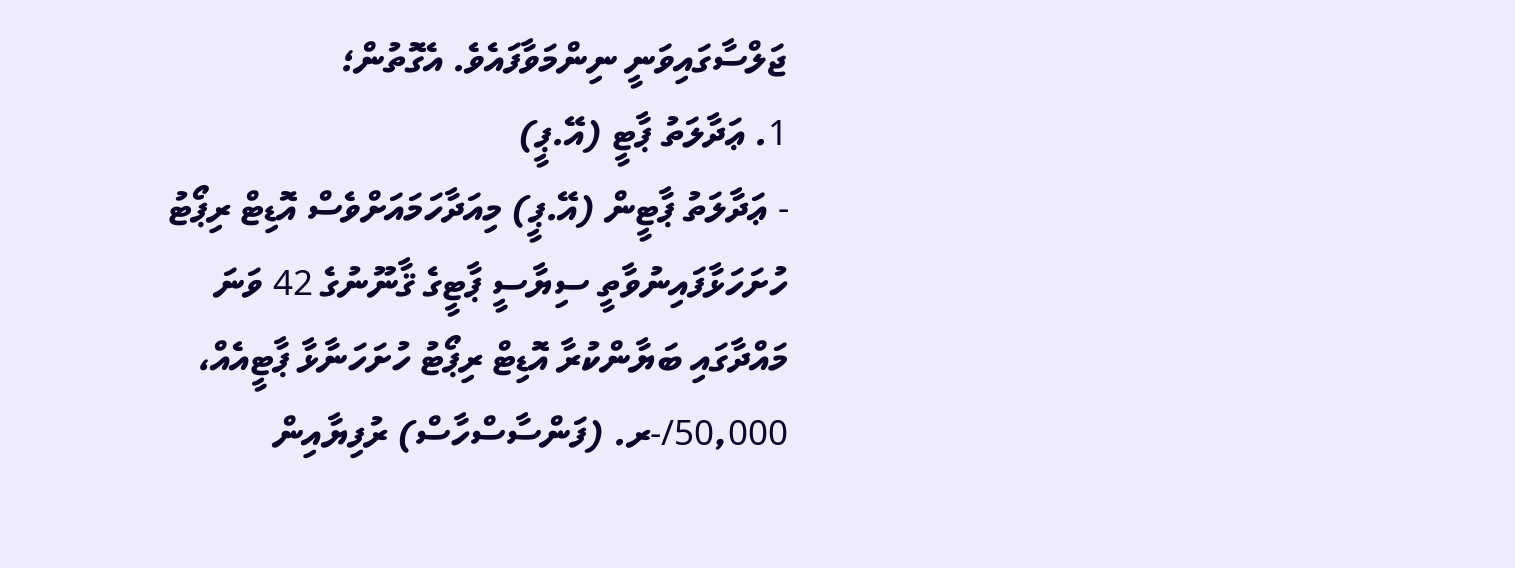ޖަލްސާގައިވަނީ ނިންމަވާފައެވެ. އެގޮތުން؛
1. ޢަދާލަތު ޕާޓީ (އޭ.ޕީ)
- ޢަދާލަތު ޕާޓީން (އޭ.ޕީ) މިއަދާހަމައަށްވެސް އޮޑިޓް ރިޕޯޓު ހުށަހަޅާފައިނުވާތީ ސިޔާސީ ޕާޓީގެ ޤާނޫނުގެ 42 ވަނަ މައްދާގައި ބަޔާންކުރާ އޮޑިޓް ރިޕޯޓު ހުށަހަނާޅާ ޕާޓީއެއް، 50,000/-ރ. (ފަންސާސްހާސް) ރުފިޔާއިން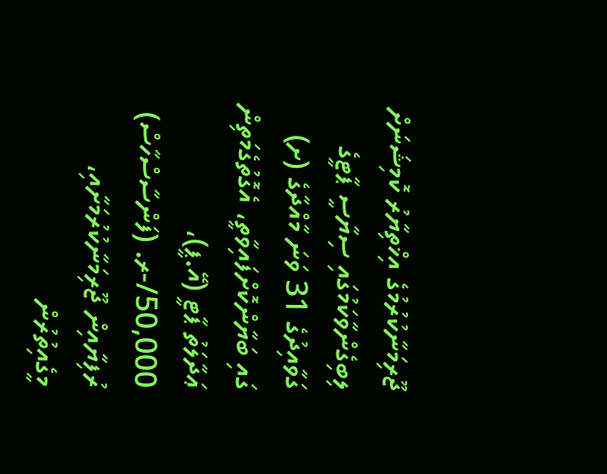ޖޫރިމަނާކުރުމުގެ އިޚްތިޔާރު ކޮމިޝަނަށް ލިބިގެންވާކަމުގައި ސިޔާސީ ޕާޓީގެ ގަވާއިދުގެ 31 ވަނަ މާއްދާގެ (ށ) ގައި ބަޔާންކޮށްފައިވާތީ، އެގޮތުގެމަތިން ޢަދާލަތު ޕާޓީ (އޭ.ޕީ)، 50,000/-ރ. (ފަންސާސްހާސް) ރުފިޔާއިން ޖޫރިމަނާކުރުމަށާއި، މީގެއިތުރުން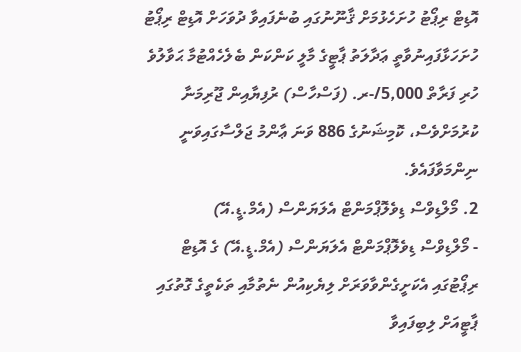އޮޑިޓް ރިޕޯޓު ހުށަހެޅުމަށް ޤާނޫނުގައި ބުނެފައިވާ ދުވަހަށް އޮޑިޓް ރިޕޯޓު ހުށަހަޅާފައިނުވާތީ ޢަދާލަތު ޕާޓީގެ މާލީ ކަންކަން ބެލެހެއްޓުމާ ޙަވާލުވެ ހުރި ފަރާތް 5,000/-ރ. (ފަސްހާސް) ރުފިޔާއިން ޖޫރިމަނާ ކުރުމަށްވެސް، ކޮމިޝަނުގެ 886 ވަނަ ޢާންމު ޖަލްސާގައިވަނީ ނިންމަވާފައެވެ.
2. މޯލްޑިވްސް ޑިވެލޮޕްމަންޓް އެލަޔަންސް (އެމް.ޑީ.އޭ)
- މޯލްޑިވްސް ޑިވެލޮޕްމަންޓް އެލަޔަންސް (އެމް.ޑީ.އޭ) ގެ އޮޑިޓް ރިޕޯޓުގައި އެކަށީގެންވާވަރަށް ލިޔެކިއުން ނެތުމާއި ތަކެތީގެ ގޮތުގައި ޕާޓީއަށް ލިބިފައިވާ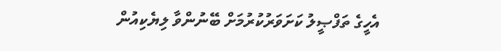އެހީގެ ތަފްޞީލު ކަށަވަރުކުރުމަށް ބޭނުންވާ ލިޔެކިއުން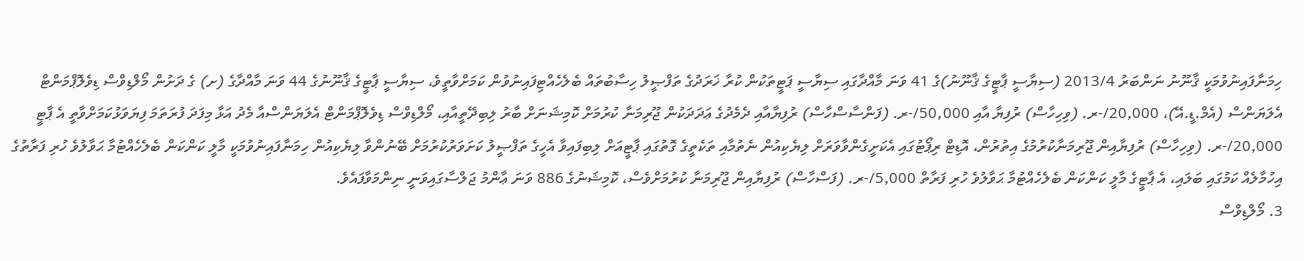ހިމަނާފައިނުވުމަކީ ޤާނޫނު ނަންބަރު 2013/4 (ސިޔާސީ ޕާޓީގެ ޤާނޫނު)ގެ 41 ވަނަ މާއްދާގައި ސިޔާސީ ޕަޓީތަކުން ކުރާ ޚަރަދުގެ ތަފްޞީލު ހިސާބުތައް ބެލެހެއްޓިފައިނުވުން ކަމަށްވާތީވެ، ސިޔާސީ ޕާޓީގެ ޤާނޫނުގެ 44 ވަނަ މާއްދާގެ (ށ) ގެ ދަށުން މޯލްޑިވްސް ޑިވެލޮޕްމަންޓް އެލަޔަންސް (އެމް.ޑީ.އޭ)، 20,000/-ރ. (ވިހިހާސް) ރުފިޔާ އާއި 50,000/-ރ. (ފަންސާސްހާސް) ރުފިޔާއާއި ދެމެދުގެ ޢަދަދަކުން ޖޫރިމަނާ ކުރުމަށް ކޮމިޝަނަށް ބާރު ލިބިދޭތީއާއި، މޯލްޑިވްސް ޑިވެލޮޕްމަންޓް އެލަޔަންސްއާ މެދު އަޅާ މިފަދަ ފުރަތަމަ ފިޔަވަޅުކަމަށްވާތީ އެ ޕާޓީ 20,000/-ރ. (ވިހިހާސް) ރުފިޔާއިން ޖޫރިމަނާކުރުމުގެ އިތުރުން، އޮޑިޓް ރިޕޯޓުގައި އެކަށީގެންވާވަރަށް ލިޔެކިއުން ނެތުމާއި ތަކެތީގެ ގޮތުގައި ޕާޓީއަށް ލިބިފައިވާ އެހީގެ ތަފްޞީލު ކަށަވަރުކުރުމަށް ބޭނުންވާ ލިޔެކިއުން ހިމަނާފައިނުވުމަކީ މާލީ ކަންކަން ބެލެހެއްޓުމާ ޙަވާލުވެ ހުރި ފަރާތުގެ އިހުމާލެއް ކަމުގައި ބަލައި، އެ ޕާޓީގެ މާލީ ކަންކަން ބެލެހެއްޓުމާ ޙަވާލުވެ ހުރި ފަރާތް 5,000/-ރ. (ފަސްހާސް) ރުފިޔާއިން ޖޫރިމަނާ ކުރުމަށްވެސް، ކޮމިޝަނުގެ 886 ވަނަ ޢާންމު ޖަލްސާގައިވަނީ ނިންމަވާފައެވެ.
3. މޯލްޑިވްސް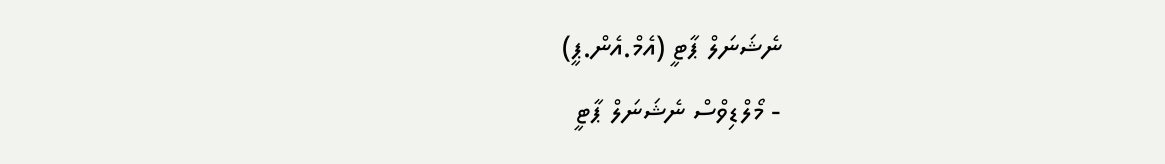ނެޝަނަލް ޕާޓީ (އެމް.އެން.ޕީ)
- މޯލްޑިވްސް ނެޝަނަލް ޕާޓީ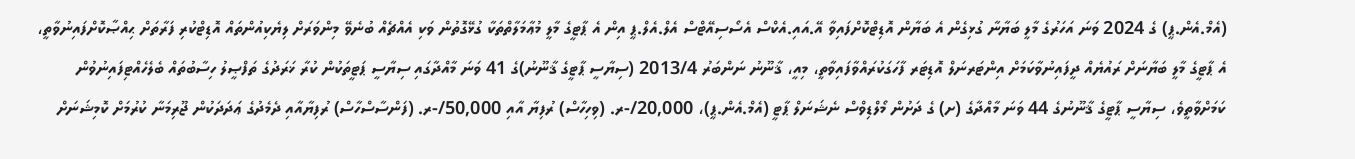(އެމް.އެން.ޕީ) ގެ 2024 ވަނަ އަހަރުގެ މާލީ ބަޔާނާ ގުޅިގެން އެ ބަޔާން އޮޑިޓްކޮށްފައިވާ އޭ.އައި.އެކްސް އެސޯސިއޭޓްސް އެލް.އެލް.ޕީ އިން އެ ޕާޓީގެ މާލީ މުޢާމަލާތްތަކާ ގުޅޭގޮތުން ވަކި އެއްޗެއް ބުނެވޭ މިންވަރަށް ލިޔެކިއުންތައް އޮޑިޓްކުރި ފަރާތަށް ޙިއްޞާކޮށްފައިނުވާތީ، އެ ޕާޓީގެ މާލީ ބަޔާނަށް ރައުޔެއް ދީފައިނުވާކަމަށް އިންޓަރނަލް އޮޑިޓަރ ފާހަގަކުރައްވާފައިވާތީ، މިއީ، ޤާނޫނު ނަންބަރު 2013/4 (ސިޔާސީ ޕާޓީގެ ޤާނޫނު)ގެ 41 ވަނަ މާއްދާގައި ސިޔާސީ ޕަޓީތަކުން ކުރާ ޚަރަދުގެ ތަފްޞީލު ހިސާބުތައް ބެލެހެއްޓިފައިނުވުން ކަމަށްވާތީވެ، ސިޔާސީ ޕާޓީގެ ޤާނޫނުގެ 44 ވަނަ މާއްދާގެ (ށ) ގެ ދަށުން މޯލްޑިވްސް ނެޝަނަލް ޕާޓީ (އެމް.އެން.ޕީ)، 20,000/-ރ. (ވިހިހާސް) ރުފިޔާ އާއި 50,000/-ރ. (ފަންސާސްހާސް) ރުފިޔާއާއި ދެމެދުގެ ޢަދަދަކުން ޖޫރިމަނާ ކުރުމަށް ކޮމިޝަނަށް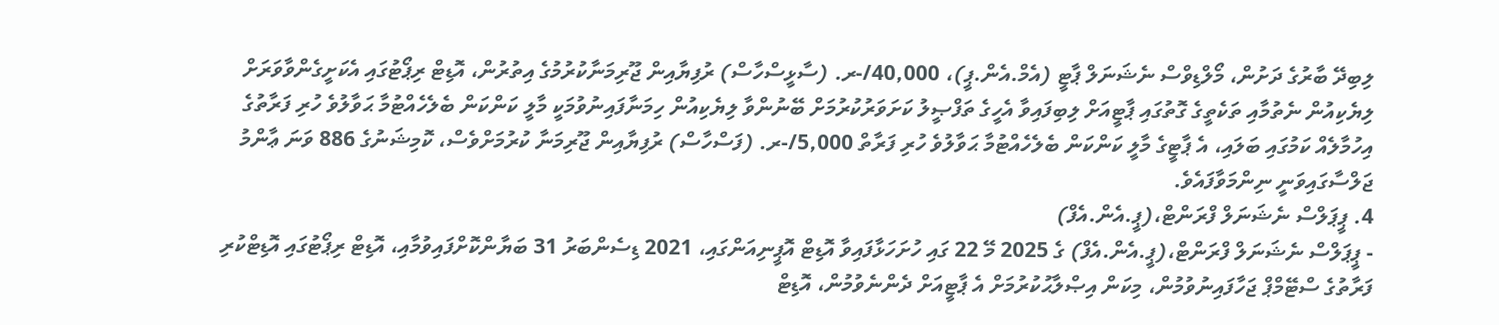ލިބިދޭ ބާރުގެ ދަށުން، މޯލްޑިވްސް ނެޝަނަލް ޕާޓީ (އެމް.އެން.ޕީ)، 40,000/-ރ. (ސާޅީސްހާސް) ރުފިޔާއިން ޖޫރިމަނާކުރުމުގެ އިތުރުން، އޮޑިޓް ރިޕޯޓުގައި އެކަށީގެންވާވަރަށް ލިޔެކިއުން ނެތުމާއި ތަކެތީގެ ގޮތުގައި ޕާޓީއަށް ލިބިފައިވާ އެހީގެ ތަފްޞީލު ކަށަވަރުކުރުމަށް ބޭނުންވާ ލިޔެކިއުން ހިމަނާފައިނުވުމަކީ މާލީ ކަންކަން ބެލެހެއްޓުމާ ޙަވާލުވެ ހުރި ފަރާތުގެ އިހުމާލެއް ކަމުގައި ބަލައި، އެ ޕާޓީގެ މާލީ ކަންކަން ބެލެހެއްޓުމާ ޙަވާލުވެ ހުރި ފަރާތް 5,000/-ރ. (ފަސްހާސް) ރުފިޔާއިން ޖޫރިމަނާ ކުރުމަށްވެސް، ކޮމިޝަނުގެ 886 ވަނަ ޢާންމު ޖަލްސާގައިވަނީ ނިންމަވާފައެވެ.
4. ޕީޕަލްސް ނެޝަނަލް ފްރަންޓް،(ޕީ.އެން.އެފް)
- ޕީޕަލްސް ނެޝަނަލް ފްރަންޓް،(ޕީ.އެން.އެފް) ގެ 2025 މޭ 22 ގައި ހުށަހަޅާފައިވާ އޮޑިޓް އޮޕީނިއަންގައި، 2021 ޑިސެންބަރު 31 ބަޔާންކޮށްފައިވުމާއި، އޮޑިޓް ރިޕޯޓުގައި އޮޑިޓްކުރި ފަރާތުގެ ސްޓޭމްޕް ޖަހާފައިނުވުމުން، މިކަން އިޞްލާޙުކުރުމަށް އެ ޕާޓީއަށް ދެންނެވުމުން، އޮޑިޓް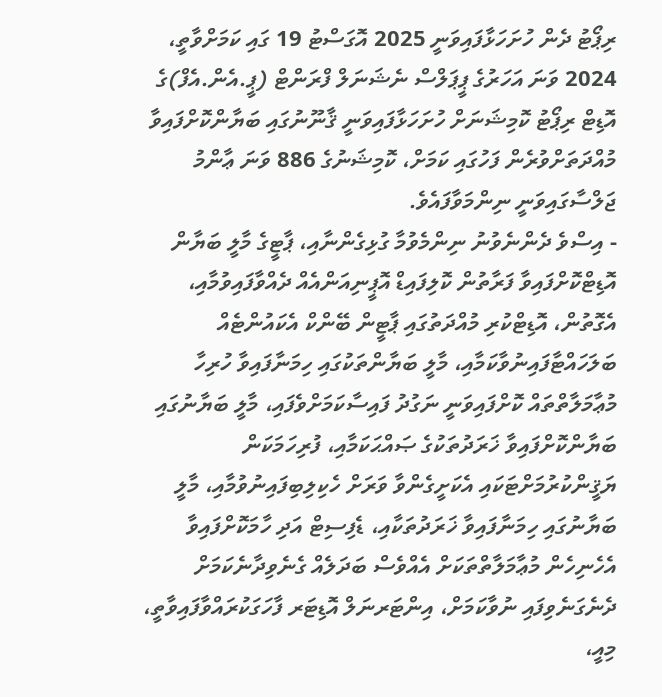ރިޕޯޓު ދެން ހުށަހަޅާފައިވަނީ 2025 އޮގަސްޓު 19 ގައި ކަމަށްވާތީ، 2024 ވަނަ އަހަރުގެ ޕީޕަލްސް ނެޝަނަލް ފްރަންޓް (ޕީ.އެން.އެފް)ގެ އޮޑިޓް ރިޕޯޓު ކޮމިޝަނަށް ހުށަހަޅާފައިވަނީ ޤާނޫނުގައި ބަޔާންކޮށްފައިވާ މުއްދަތަށްވުރެން ފަހުގައި ކަމަށް، ކޮމިޝަނުގެ 886 ވަނަ ޢާންމު ޖަލްސާގައިވަނީ ނިންމަވާފައެވެ.
- އިސްވެ ދެންނެވުނު ނިންމެވުމާ ގުޅިގެންނާއި، ޕާޓީގެ މާލީ ބަޔާން އޮޑިޓްކޮށްފައިވާ ފަރާތުން ކޮލިފައިޑް އޮޕީނިއަންއެއް ދެއްވާފައިވުމާއި، އެގޮތުން، އޮޑިޓްކުރި މުއްދަތުގައި ޕާޓީން ބޭންކް އެކައުންޓެއް ބަލަހައްޓާފައިނުވާކަމާއި، މާލީ ބަޔާންތަކުގައި ހިމަނާފައިވާ ހުރިހާ މުޢާމަލާތްތައް ކޮށްފައިވަނީ ނަގުދު ފައިސާކަމަށްވެފައި، މާލީ ބަޔާނުގައި ބަޔާންކޮށްފައިވާ ޚަރަދުތަކުގެ ޞައްޙަކަމާއި، ފުރިހަމަކަން ޔަޤީންކުރުމަށްޓަކައި އެކަށީގެންވާ ވަރަށް ހެކިލިބިފައިނުވުމާއި، މާލީ ބަޔާނުގައި ހިމަނާފައިވާ ޚަރަދުތަކާއި، ޑެފިސިޓް އަދި ހާމަކޮށްފައިވާ އެހެނިހެން މުޢާމަލާތްތަކަށް އެއްވެސް ބަދަލެއް ގެނެވިދާނެކަމަށް ދެނެގަނެވިފައި ނުވާކަމަށް، އިންޓަރނަލް އޮޑިޓަރ ފާހަގަކުރައްވާފައިވާތީ، މިއީ،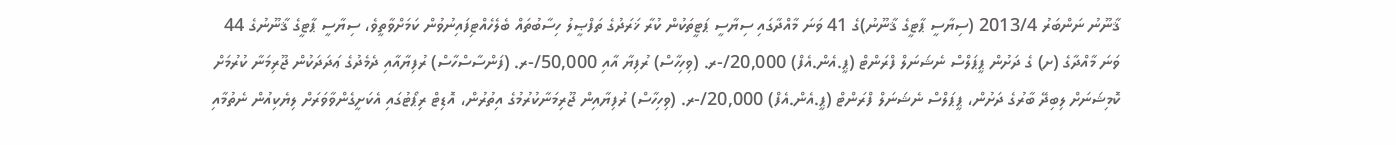ޤާނޫނު ނަންބަރު 2013/4 (ސިޔާސީ ޕާޓީގެ ޤާނޫނު)ގެ 41 ވަނަ މާއްދާގައި ސިޔާސީ ޕަޓީތަކުން ކުރާ ޚަރަދުގެ ތަފްޞީލު ހިސާބުތައް ބެލެހެއްޓިފައިނުވުން ކަމަށްވާތީވެ، ސިޔާސީ ޕާޓީގެ ޤާނޫނުގެ 44 ވަނަ މާއްދާގެ (ށ) ގެ ދަށުން ޕީޕަލްސް ނެޝަނަލް ފްރަންޓް (ޕީ.އެން.އެފް) 20,000/-ރ. (ވިހިހާސް) ރުފިޔާ އާއި 50,000/-ރ. (ފަންސާސްހާސް) ރުފިޔާއާއި ދެމެދުގެ ޢަދަދަކުން ޖޫރިމަނާ ކުރުމަށް ކޮމިޝަނަށް ލިބިދޭ ބާރުގެ ދަށުން، ޕީޕަލްސް ނެޝަނަލް ފްރަންޓް (ޕީ.އެން.އެފް) 20,000/-ރ. (ވިހިހާސް) ރުފިޔާއިން ޖޫރިމަނާކުރުމުގެ އިތުރުން، އޮޑިޓް ރިޕޯޓުގައި އެކަށީގެންވާވަރަށް ލިޔެކިއުން ނެތުމާއި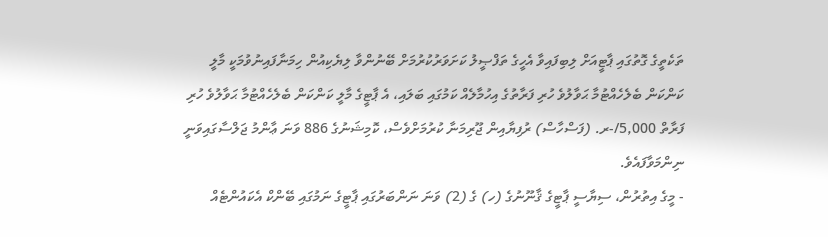ތަކެތީގެ ގޮތުގައި ޕާޓީއަށް ލިބިފައިވާ އެހީގެ ތަފްޞީލު ކަށަވަރުކުރުމަށް ބޭނުންވާ ލިޔެކިއުން ހިމަނާފައިނުވުމަކީ މާލީ ކަންކަން ބެލެހެއްޓުމާ ޙަވާލުވެ ހުރި ފަރާތުގެ އިހުމާލެއް ކަމުގައި ބަލައި، އެ ޕާޓީގެ މާލީ ކަންކަން ބެލެހެއްޓުމާ ޙަވާލުވެ ހުރި ފަރާތް 5,000/-ރ. (ފަސްހާސް) ރުފިޔާއިން ޖޫރިމަނާ ކުރުމަށްވެސް، ކޮމިޝަނުގެ 886 ވަނަ ޢާންމު ޖަލްސާގައިވަނީ ނިންމަވާފައެވެ.
- މީގެ އިތުރުން، ސިޔާސީ ޕާޓީގެ ޤާނޫނުގެ (ހ) ގެ (2) ވަނަ ނަންބަރުގައި ޕާޓީގެ ނަމުގައި ބޭންކް އެކައުންޓެއް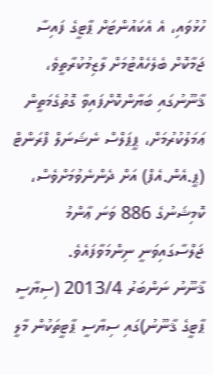ހުޅުވައި، އެ އެކައުންޓަށް ޕާޓީގެ ފައިސާ ޖަމާކޮށް ބެލެހެއްޓުމަށް ލާޒިމުކުރާތީވެ، ޤާނޫނުގައި ބަޔާންކޮށްފައިވާ ގޮތުގެމަތީން ޢަމަލުކުރުމަށް، ޕީޕަލްސް ނެޝަނަލް ފްރަންޓް (ޕީ.އެން.އެފް) އަށް ދެންނެވުމަށްވެސް، ކޮމިޝަނުގެ 886 ވަނަ ޢާންމު ޖަލްސާގައިވަނީ ނިންމަވާފައެވެ.
ޤާނޫނު ނަންބަރު 2013/4 (ސިޔާސީ ޕާޓީގެ ޤާނޫނު)ގައި ސިޔާސީ ޕާޓީތަކުން މާލީ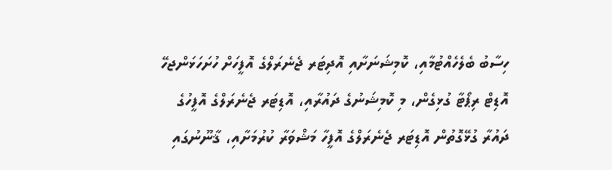ހިސާބު ބެލެހެއްޓުމާއި، ކޮމިޝަނަށާއި އޮދިޓަރ ޖެނެރަލްގެ އޮފީހަށް ހުށަހަޅަންޖހޭ އޮޑިޓް ރިޕޯޓާ ގުޅިގެން، މި ކޮމިޝަނުގެ ދައުރާއި، އޮޑިޓަރ ޖެނެރަލްގެ އޮފީހުގެ ދައުރާ ގުޅޭގޮތުން އޮޑިޓަރ ޖެނެރަލްގެ އޮފީހާ މަޝްވަރާ ކުރުމަށާއި، ޤާނޫނުގައި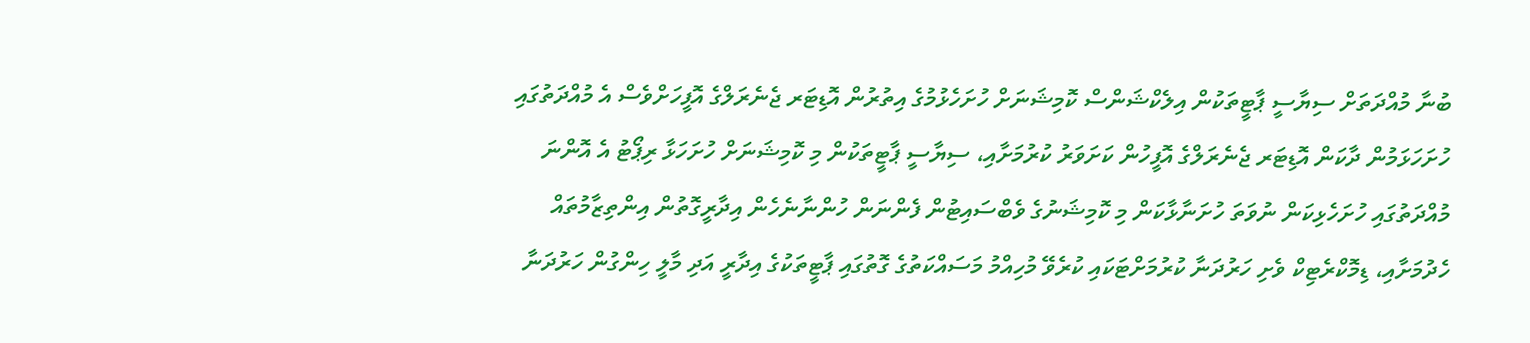ބުނާ މުއްދަތަށް ސިޔާސީ ޕާޓީތަކުން އިލެކްޝަންސް ކޮމިޝަނަށް ހުށަހެޅުމުގެ އިތުރުން އޮޑިޓަރ ޖެނެރަލްގެ އޮފީހަށްވެސް އެ މުއްދަތުގައި ހުށަހަޅަމުން ދާކަން އޮޑިޓަރ ޖެނެރަލްގެ އޮފީހުން ކަށަވަރު ކުރުމަށާއި، ސިޔާސީ ޕާޓީތަކުން މި ކޮމިޝަނަށް ހުށަހަޅާ ރިޕޯޓު އެ އޮންނަ މުއްދަތުގައި ހުށަހެޅިކަން ނުވަތަ ހުށަނާޅާކަން މި ކޮމިޝަނުގެ ވެބްސައިޓުން ފެންނަން ހުންނާނެހެން އިދާރީގޮތުން އިންތިޒާމުތައް ހެދުމަށާއި، ޑިމޮކްރެޓިކް ވެށި ހަރުދަނާ ކުރުމަށްޓަކައި ކުރެވޭ މުހިއްމު މަސައްކަތުގެ ގޮތުގައި ޕާޓީތަކުގެ އިދާރީ އަދި މާލީ ހިންގުން ހަރުދަނާ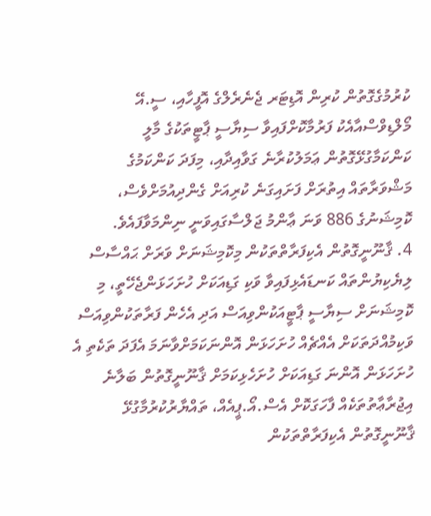ކުރުމުގެގޮތުން ކުރިން އޮޑިޓަރ ޖެނެރެލްގެ އޮފީހާއި، ސީ.އޭ މޯލްޑިވްސްއާއެކު ފަރުމާކޮށްފައިވާ ސިޔާސީ ޕާޓީތަކުގެ މާލީ ކަންކަމާގުޅޭގޮތުން ޢަމަލުކުރާނެ ގަވާއިދާއި، މިފަދަ ކަންކަމުގެ މަޝްވަރާތައް އިތުރަށް ފަށައިގަނެ ކުރިއަށް ގެންދިއުމަށްވެސް، ކޮމިޝަނުގެ 886 ވަނަ ޢާންމު ޖަލްސާގައިވަނީ ނިންމަވާފައެވެ.
4. ޤާނޫނީގޮތުން އެކިފަރާތްތަކުން މިކޮމިޝަނަށް ވަރަށް ޙައްސާސް ލިޔެކިޔުންތައް ކަނޑައެޅިފައިވާ ވަކި ގަޑިއަކަށް ހުށަހަޅަންޖެހޭތީ، މި ކޮމިޝަނަށް ސިޔާސީ ޕާޓީއަކުންވިއަސް އަދި އެހެން ފަރާތަކުންވިއަސް ވަކިމުއްދަތަކަށް އެއްޗެއް ހުށަހަޅަން އޮންނަކަމަށްވާނަމަ އެފަދަ ތަކެތި އެ ހުށަހަޅަން އޮންނަ ގަޑިއަކަށް ހުށަހެޅިކަމަށް ޤާނޫނީގޮތުން ބަލާނެ އިޖުރާޢާތުތަކެއް ފާހަގަކޮށް އެސް.އޯ.ޕީއެއް، ތައްޔާރުކުރުމާގުޅޭ
ޤާނޫނީގޮތުން އެކިފަރާތްތަކުން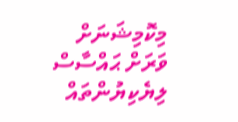މިކޮމިޝަނަށް ވަރަށް ޙައްސާސް ލިޔެކިޔުންތައް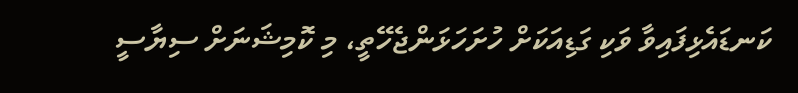ކަނޑައެޅިފައިވާ ވަކި ގަޑިއަކަށް ހުށަހަޅަންޖެހޭތީ، މި ކޮމިޝަނަށް ސިޔާސީ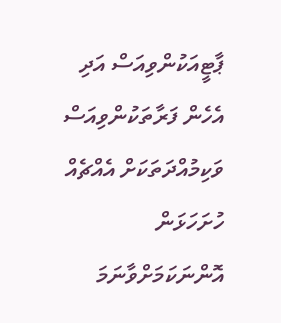ޕާޓީއަކުންވިއަސް އަދި އެހެން ފަރާތަކުންވިއަސް ވަކިމުއްދަތަކަށް އެއްޗެއް ހުށަހަޅަން އޮންނަކަމަށްވާނަމަ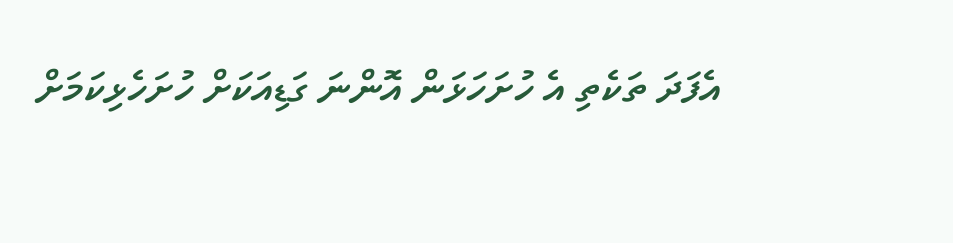އެފަދަ ތަކެތި އެ ހުށަހަޅަން އޮންނަ ގަޑިއަކަށް ހުށަހެޅިކަމަށް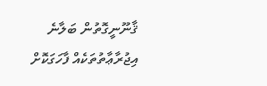ޤާނޫނީގޮތުން ބަލާނެ އިޖުރާޢާތުތަކެއް ފާހަގަކޮށް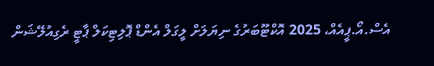އެސް.އޯ.ޕީއެއް، 2025 އޮކްޓޫބަރުގެ ނިޔަލަށް ލީގަލް އެންޑް ޕޮލިޓިކަލް ޕާޓީ ރެގިއުލޭޝަން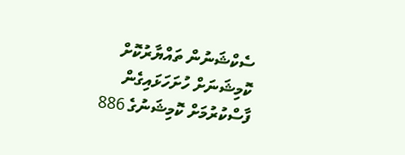ސެކްޝަނުން ތައްޔާރުކޮށް ކޮމިޝަނަށް ހުށަހަޅައިގެން ފާސްކުރުމަށް ކޮމިޝަނުގެ 886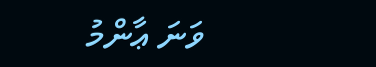ވަނަ ޢާންމު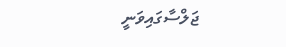ޖަލްސާގައިވަނީ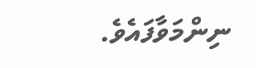ނިންމަވާފައެވެ.